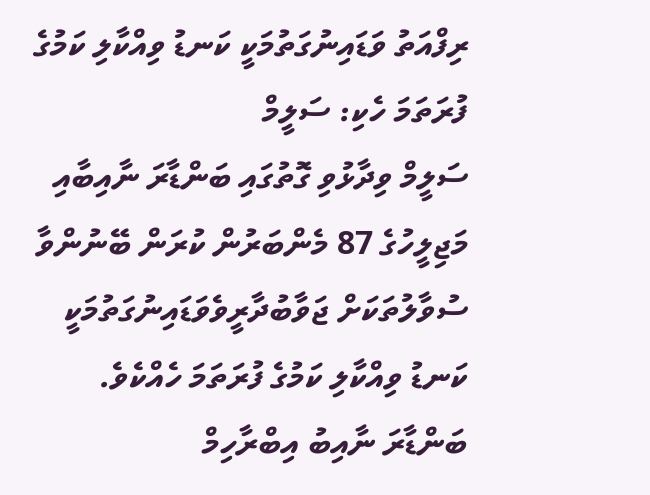ރިފްއަތު ވަޑައިނުގަތުމަކީ ކަނޑު ވިއްކާލި ކަމުގެ ފުރަތަމަ ހެކި: ސަލީމް
ސަލީމް ވިދާޅުވި ގޮތުގައި ބަންޑާރަ ނާއިބާއި މަޖިލީހުގެ 87 މެންބަރުން ކުރަން ބޭނުންވާ ސުވާލުތަކަށް ޖަވާބުދާރީވެވަޑައިނުގަތުމަކީ ކަނޑު ވިއްކާލި ކަމުގެ ފުރަތަމަ ހެއްކެވެ.
ބަންޑާރަ ނާއިބު އިބްރާހިމް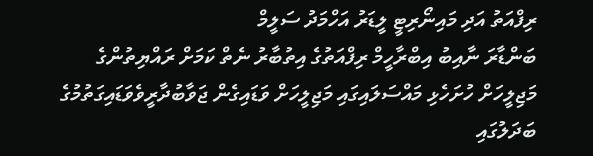ރިފްއަތު އަދި މައިނޯރިޓީ ލީޑަރު އަހްމަދު ސަލީމް
ބަންޑާރަ ނާއިބު އިބްރާހީމް ރިފްއަތުގެ އިތުބާރު ނެތް ކަމަށް ރައްޔިތުންގެ މަޖިލީހަށް ހުށަހެޅި މައްސަލައިގައި މަޖިލީހަށް ވަޑައިގެން ޖަވާބުދާރީވެވަޑައިގަތުމުގެ ބަދަލުގައި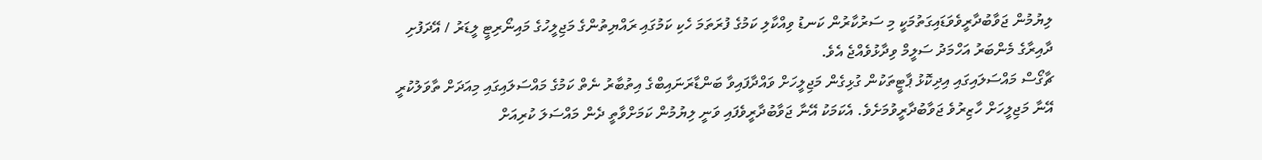ލިޔުމުން ޖަވާބުދާރީވެވަޑައިގަތުމަކީ މި ސަރުކާރުން ކަނޑު ވިއްކާލި ކަމުގެ ފުރަތަމަ ހެކި ކަމުގައި ރައްޔިތުންގެ މަޖިލީހުގެ މައިނޯރިޓީ ލީޑަރު / އޭދަފުށި ދާއިރާގެ މެންބަރު އަހްމަދު ސަލީމް ވިދާޅުވެއްޖެ އެވެ.
ޗާގޯސް މައްސަލައިގައި އިދިކޮޅު ޕާޓީތަކުން ގުޅިގެން މަޖިލީހަށް ވައްދާފައިވާ ބަންޑާރަނައިބްގެ އިތުބާރު ނެތް ކަމުގެ މައްސަލައިގައި މިއަދަށް ތާވަލުކުރީ އޭނާ މަޖިލީހަށް ހާޒިރުވެ ޖަވާބުދާރީވުމަށެވެ. އެކަމަކު އޭނާ ޖަވާބުދާރީވެފައި ވަނީ ލިޔުމުން ކަމަށްވާތީ ދެން މައްސަލަ ކުރިއަށް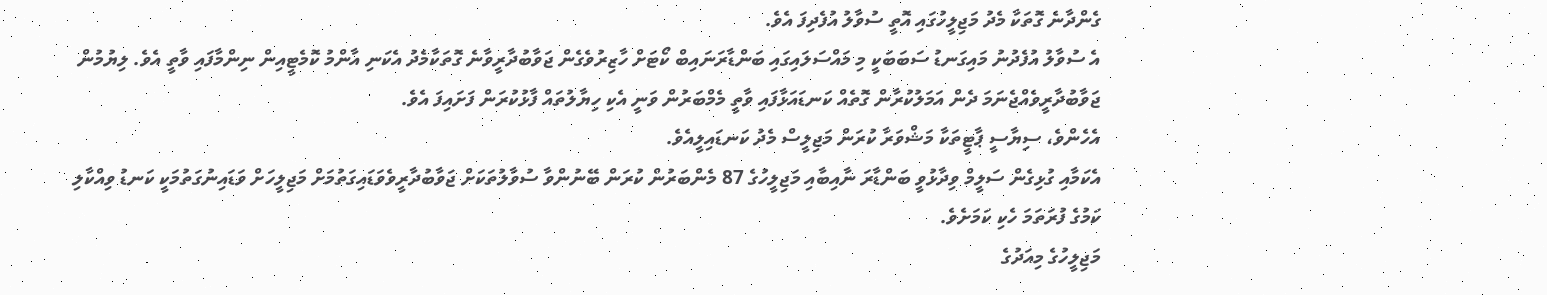ގެންދާނެ ގޮތަކާ މެދު މަޖިލީހުގައި އޮތީ ސުވާލު އުފެދިފަ އެވެ.
އެ ސުވާލު އުފެދުނު މައިގަނޑު ސަބަބަކީ މި މައްސަލައިގައި ބަންޑާރަނައިބް ކޯޓަށް ހާޒިރުވެގެން ޖަވާބުދާރީވާނެ ގޮތަކާމެދު އެކަނި އާންމު ކޮމެޓީއިން ނިންމާފައި ވާތީ އެވެ. ލިޔުމުން ޖަވާބުދާރީވެއްޖެނަމަ ދެން އަމަލުކުރާން ގޮތެއް ކަނޑައަޅާފައި ވާތީ މެމްބަރުން ވަނީ އެކި ހިޔާލުތައް ފާޅުކުރަން ފަށައިފަ އެވެ.
އެހެންވެ، ސިޔާސީ ޕާޓީތަކާ މަޝްވަރާ ކުރަން މަޖިލީސް މެދު ކަނޑައިލީއެވެ.
އެކަމާއި ގުޅިގެން ސަލީމް ވިދާޅުވީ ބަންޑާރަ ނާއިބާއި މަޖިލީހުގެ 87 މެންބަރުން ކުރަން ބޭނުންވާ ސުވާލުތަކަށް ޖަވާބުދާރީވެވަޑައިގަތުމަށް މަޖިލީހަށް ވަޑައިނުގަތުމަކީ ކަނޑު ވިއްކާލި ކަމުގެ ފުރަތަމަ ހެކި ކަމަށެވެ.
މަޖިލީހުގެ މިއަދުގެ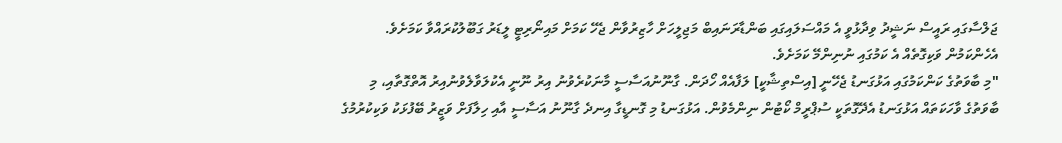ޖަލްސާގައި ރައީސް ނަޝީދު ވިދާޅުވީ އެ މައްސަލައިގައި ބަންޑާރަނައިބް މަޖިލީހަށް ހާޒިރުވާން ޖެހޭ ކަމަށް މައިނޯރިޓީ ލީޑަރު ގަބޫލުކުރައްވާ ކަމަށެވެ. އެހެންކަމުން ވަކިގޮތެއް އެ ކަމުގައި ނުނިންމޭ ކަމަށެވެ.
"މި ބާވަތުގެ ކަންކަމުގައި އަޅުގަނޑު ޖެހޭނީ [އިސްތިޝާކީ] ލަފާއެއް ހޯދަން. ގާނޫނުއަސާސީ މާނަކުރެވުނު އިރު ނޫނީ އެކުލަވާލެވުނުއިރު އޮތްގޮތާއި، މި ބާވަތުގެ ވާހަކަތައް އަޅުގަނޑު އެދޭގޮތަކީ ސުޕްރީމް ކޯޓުން ނިންމެވުން. އަޅުގަނޑު މި ގޮނޑީގާ އިނދެ ގާނޫނު އަސާސީ އާއި ހިލާފަށް ވަޒީރު ބޭފުޅަކު ވަކިކުރުމުގެ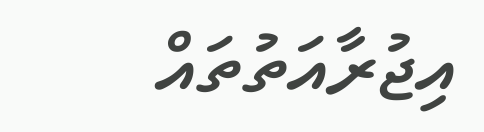އިޖުރާއަތުތައް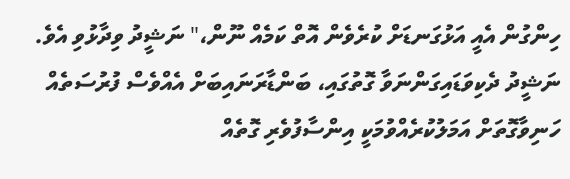ހިންގުން އެއީ އަޅުގަނޑަށް ކުރެވެން އޮތް ކަމެއް ނޫން،" ނަޝީދު ވިދާޅުވި އެވެ.
ނަޝީދު ދެކިވަޑައިގަންނަވާ ގޮތުގައި، ބަންޑާރަނައިބަށް އެއްވެސް ފުރުސަތެއް ހަނިވާގޮތަށް އަމަލުކުރެއްވުމަކީ އިންސާފުވެރި ގޮތެއް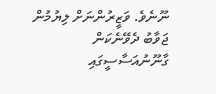ނޫނެވެ. ވަޒީރުންނަށް ލިޔުމުން ޖަވާބު ދެވޭނެކަން ގާނޫނުއަސާސީގައި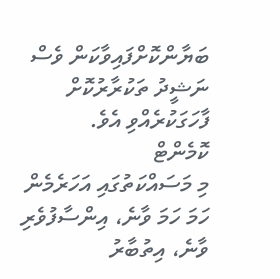ބަޔާންކޮށްފައިވާކަން ވެސް ނަޝީދު ތަކުރާރުކޮށް ފާހަގަކުރެއްވި އެވެ.
ކޮމެންޓް
މި މަސައްކަތުގައި އަހަރެމެން ހަމަ ހަމަ ވާނެ، އިންސާފުވެރި ވާނެ، އިތުބާރު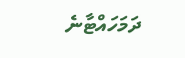ދަމަހައްޓާނެ